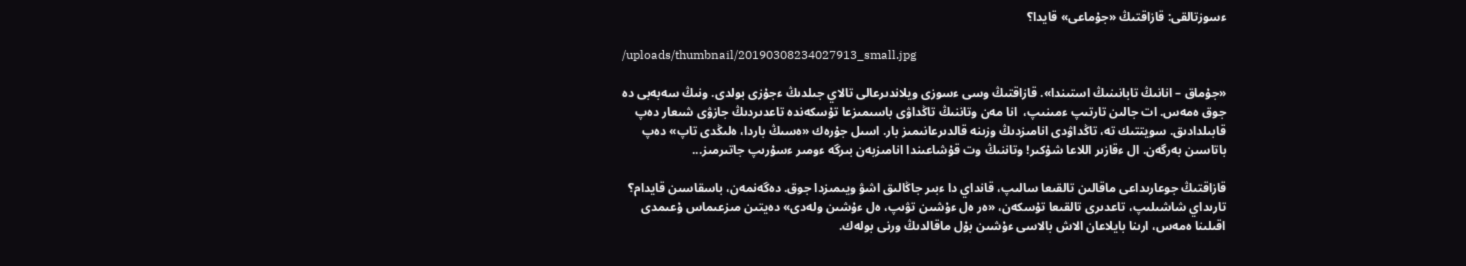ءسوزتالقى: قازاقتىڭ «جۇماعى» قايدا؟

/uploads/thumbnail/20190308234027913_small.jpg

«جۇماق – انانىڭ تابانىنىڭ استىندا». قازاقتىڭ وسى ءسوزى ويلاندىرعالى تالاي جىلدىڭ ءجۇزى بولدى. ونىڭ سەبەبى دە جوق ەمەس. ات جالىن تارتىپ ءمىنىپ،  انا مەن وتاننىڭ تاڭداۋى باسىمىزعا تۇسكەندە تاعدىردىڭ جازۋى شىعار دەپ قابىلدادىق. سويتتىك تە، تاڭداۋدى انامىزدىڭ وزىنە قالدىرعانىمىز بار. اسىل جۇرەك «ەسىڭ باردا، ەلىڭدى تاپ» دەپ باتاسىن بەرگەن. ال ءقازىر اللاعا شۇكىر! وتاننىڭ وت قۇشاعىندا انامىزبەن بىرگە ءومىر ءسۇرىپ جاتىرمىز...

قازاقتىڭ جوعارىداعى ماقالىن تالقىعا سالىپ، قانداي دا ءبىر جاڭالىق اشۋ ويىمىزدا جوق. دەگەنمەن، باسقاسىن قايدام؟ تارىداي شاشىلىپ، تاعدىرى تالقىعا تۇسكەن، «ەر ەل ءۇشىن تۋىپ، ەل ءۇشىن ولەدى» دەيتىن مىزعىماس ۇعىمدى اقىلىنا ەمەس، ارىنا بايلاعان الاش بالاسى ءۇشىن بۇل ماقالدىڭ ورنى بولەك.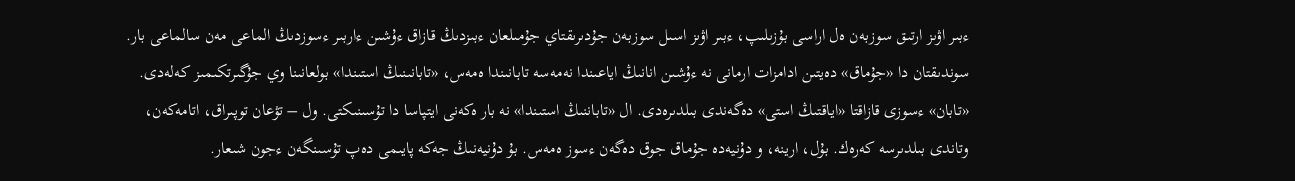ءبىر اۋىز ارتىق سوزبەن ەل اراسى بۇزىلىپ، ءبىر اۋىز اسىل سوزبەن جۇدىرىقتاي جۇمىلعان ءبىزدىڭ قازاق ءۇشىن ءاربىر ءسوزدىڭ الماعى مەن سالماعى بار. سوندىقتان دا «جۇماق» دەيتىن ادامزات ارمانى نە ءۇشىن انانىڭ اياعىندا نەمەسە تابانىندا ەمەس، «تابانىنىڭ استىندا» بولعانىنا وي جۇگىرتكىمىز كەلەدى. «تابان» ءسوزى قازاقتا «اياقتىڭ استى» دەگەندى بىلدىرەدى. ال «تاباننىڭ استىندا» نە بار ەكەنى ايتپاسا دا تۇسىنىكتى. ول – تۋعان توپىراق، اتامەكەن، وتاندى بىلدىرسە كەرەك. بۇل، ارينە، و دۇنيەدە جۇماق جوق دەگەن ءسوز ەمەس. بۇ دۇنيەنىڭ جەكە پايىمى دەپ تۇسىنگەن ءجون شىعار.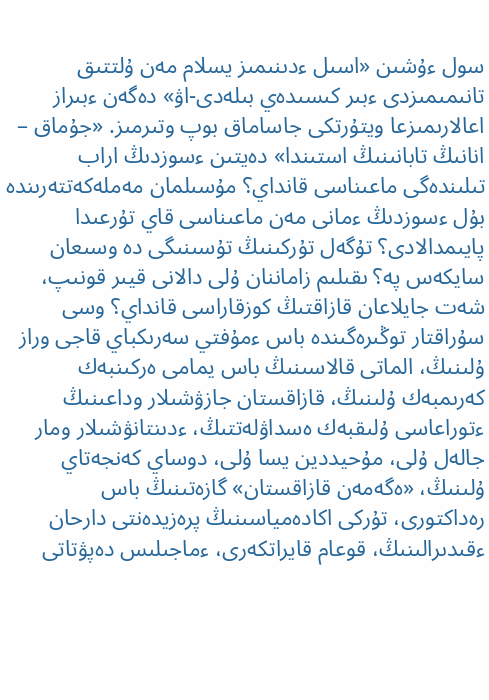سول ءۇشىن «اسىل ءدىنىمىز يسلام مەن ۇلتتىق تانىمىمىزدى ءبىر كىسىدەي بىلەدى-اۋ» دەگەن ءبىراز اعالارىمىزعا ويتۇرتكى جاساماق بوپ وتىرمىز. «جۇماق – انانىڭ تابانىنىڭ استىندا» دەيتىن ءسوزدىڭ اراب تىلىندەگى ماعىناسى قانداي؟ مۇسىلمان مەملەكەتتەرىندە بۇل ءسوزدىڭ ءمانى مەن ماعىناسى قاي تۇرعىدا پايىمدالادى؟ تۇگەل تۇركىنىڭ تۇسىنىگى دە وسىعان سايكەس پە؟ ىقىلىم زاماننان ۇلى دالانى قيىر قونىپ، شەت جايلاعان قازاقتىڭ كوزقاراسى قانداي؟ وسى سۇراقتار توڭىرەگىندە باس ءمۇفتي سەرىكباي قاجى وراز ۇلىنىڭ، الماتى قالاسىنىڭ باس يمامى ەركىنبەك كەرىمبەك ۇلىنىڭ، قازاقستان جازۋشىلار وداعىنىڭ ءتوراعاسى ۇلىقبەك ەسداۋلەتتىڭ، ءدىنتانۋشىلار ومار جالەل ۇلى، مۇحيددين يسا ۇلى، دوساي كەنجەتاي ۇلىنىڭ، «ەگەمەن قازاقستان» گازەتىنىڭ باس رەداكتورى، تۇركى اكادەمياسىنىڭ پرەزيدەنتى دارحان ءقىدىرالىنىڭ، قوعام قايراتكەرى، ءماجىلىس دەپۋتاتى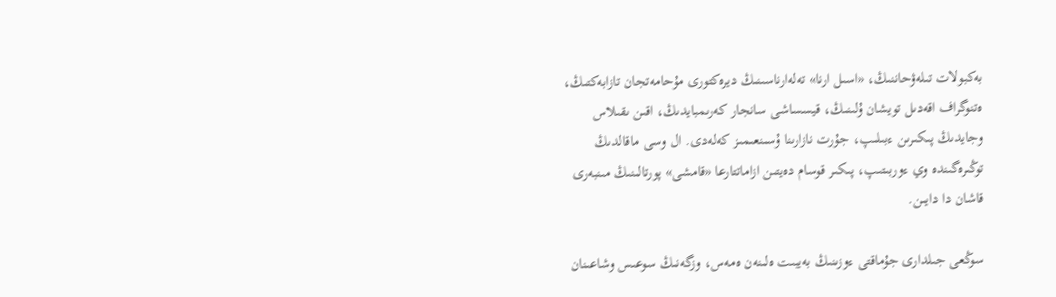بەكبولات تىلەۋحاننىڭ، «اسىل ارنا» تەلەارناسىنىڭ ديرەكتورى مۇحامەتجان تازابەكتىڭ، ەتنوگراف اقەدىل تويشان ۇلىنىڭ، قيسساشى سانجار كەرىمبايدىڭ، اقىن ىقىلاس وجايدىڭ پىكىرىن ءبىلىپ، جۇرت نازارىنا ۇسىنعىمىز كەلەدى. ال وسى ماقالدىڭ توڭىرەگىندە وي ءوربىتىپ، پىكىر قوسام دەيتىن ازاماتتارعا «قامشى» پورتالىنىڭ مىنبەرى قاشان دا دايىن.

سوڭعى جىلدارى جۇماقتى ءوزىنىڭ بەيبىت ەلىنەن ەمەس، وزگەنىڭ سوعىس وشاعىنان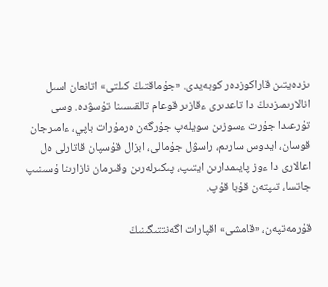ىزدەيتىن قاراكوزدەر كوبەيدى. «جۇماقتىڭ كىلتى» اتانعان اسىل انالارىمىزدىڭ دا تاعدىرى ءقازىر قوعام تالقىسىنا تۇسۋدە. وسى تۇرعىدا جۇرت ءسوزىن سويلەپ جۇرگەن ەرمۇرات باپي، ءامىرجان قوسان، ايدوس سارىم، راسۋل جۇمالى، ابزال قۇسپان قاتارلى ەل اعالارى دا ءوز پايىمدارىن ايتىپ، پىكىرلەرىن وقىرمان نازارىنا ۇسىنىپ جاتسا، تىپتەن قۇبا قۇپ.

قۇرمەتپەن، «قامشى» اقپارات اگەنتتىگىنىڭ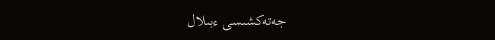جەتەكشىسى ءبىلال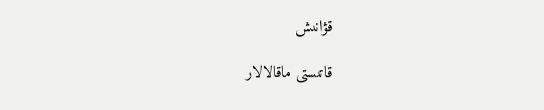قۋانىش

قاتىستى ماقالالار